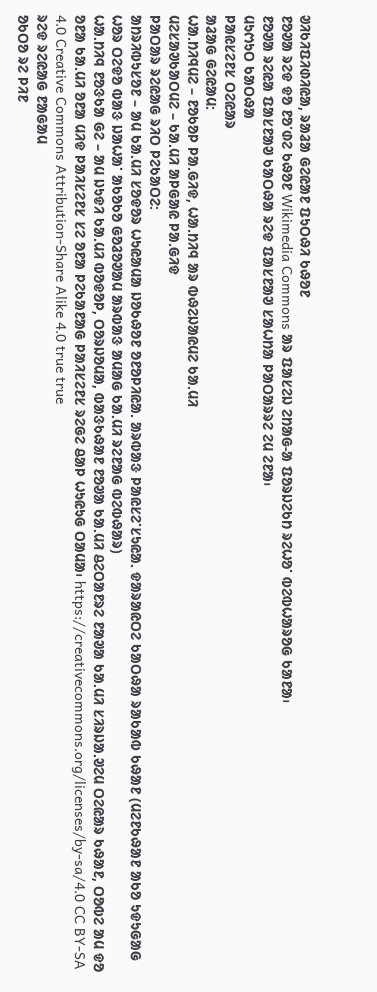ᱣᱤᱠᱤᱯᱤᱰᱤᱭᱟ, ᱨᱟᱲᱟ ᱜᱮᱭᱟᱱ ᱯᱩᱛᱷᱤ ᱠᱷᱚᱱ
ᱱᱚᱣᱟ ᱨᱮᱫ ᱫᱚ ᱱᱚᱸᱰᱮ ᱠᱷᱚᱱ Wikimedia Commons ᱟᱨ ᱯᱟᱥᱮᱡ ᱮᱴᱟᱜ-ᱟ ᱯᱚᱨᱡᱮᱠᱴ ᱨᱮᱦᱚᱸ ᱵᱮᱵᱦᱟᱨᱚᱜ ᱠᱟᱱᱟ᱾
ᱱᱚᱣᱟ ᱨᱮᱭᱟ ᱯᱟᱥᱱᱟᱣ ᱠᱟᱛᱷᱟ ᱨᱮᱫ ᱯᱟᱥᱱᱟᱣ ᱥᱟᱦᱴᱟ ᱞᱟᱛᱟᱨᱨᱮ ᱮᱢ ᱮᱱᱟ᱾
ᱢᱩᱬᱩᱛ ᱠᱟᱛᱷᱟ
ᱞᱟᱭᱥᱮᱱᱥ ᱛᱮᱭᱟᱨ
ᱟᱲᱟᱜ ᱜᱮᱭᱟᱢ:
ᱦᱟᱹᱴᱤᱧᱢᱮ – ᱱᱚᱠᱚᱞ ᱞᱟᱹᱜᱤᱫ, ᱦᱟᱹᱴᱤᱧ ᱟᱨ ᱵᱷᱮᱡᱟᱭᱢᱮ ᱠᱟᱹᱢᱤ
ᱢᱮᱥᱟᱣᱠᱟᱛᱢᱮ – ᱠᱟᱹᱢᱤ ᱟᱞᱜᱟᱭ ᱞᱟᱹᱜᱤᱫ
ᱞᱟᱛᱟᱨ ᱨᱮᱭᱟᱜ ᱨᱤᱛ ᱞᱮᱠᱟᱛᱮ:
ᱟᱴᱨᱤᱵᱩᱥᱚᱱ – ᱟᱢ ᱠᱟᱹᱢᱤ ᱥᱚᱫᱚᱨ ᱦᱩᱭᱟᱢᱟ ᱡᱚᱠᱷᱚᱱ ᱚᱱᱚᱞᱤᱭᱟᱹ ᱟᱨᱵᱟᱝ ᱞᱟᱭᱥᱮᱸᱥᱩᱭᱟᱹ ᱫᱟᱨᱟᱭᱛᱮ ᱠᱟᱛᱷᱟ ᱨᱟᱠᱟᱵ ᱠᱷᱟᱱ (ᱢᱮᱱᱠᱷᱟᱱ ᱟᱠᱚ ᱩᱫᱩᱜᱟᱜ ᱦᱚᱨ ᱛᱮᱫᱚ ᱵᱟᱝ ᱡᱟᱦᱟᱸ ᱟᱠᱚᱠᱚ ᱜᱚᱲᱚᱣᱟᱢ ᱟᱨᱵᱟᱝ ᱟᱢᱟᱜ ᱠᱟᱹᱢᱤ ᱨᱮᱱᱟᱜ ᱵᱮᱵᱷᱟᱨ)
ᱦᱟᱹᱴᱤᱧ ᱱᱚᱝᱠᱟ ᱜᱮ – ᱟᱢ ᱡᱩᱫᱤ ᱠᱟᱹᱢᱤ ᱵᱚᱫᱚᱞ, ᱛᱚᱨᱡᱚᱢᱟ, ᱵᱟᱝᱠᱷᱟᱱ ᱱᱚᱣᱟ ᱠᱟᱹᱢᱤ ᱪᱮᱛᱟᱱᱨᱮ ᱱᱟᱣᱟ ᱠᱟᱹᱢᱤ ᱥᱤᱨᱡᱟᱹᱣᱮᱢ ᱛᱮᱭᱟᱨ ᱠᱷᱟᱱ, ᱛᱚᱵᱮ ᱟᱢ ᱫᱚ ᱚᱱᱟ ᱠᱟᱹᱢᱤ ᱚᱱᱟ ᱢᱤᱫ ᱞᱟᱤᱥᱮᱱᱥ ᱥᱮ ᱚᱱᱟ ᱞᱮᱠᱟᱱᱟᱜ ᱞᱟᱤᱥᱮᱱᱥ ᱨᱮᱜᱮ ᱪᱟᱞ ᱦᱩᱭᱩᱜ ᱛᱟᱢᱟ᱾ https://creativecommons.org/licenses/by-sa/4.0 CC BY-SA 4.0 Creative Commons Attribution-Share Alike 4.0 true true
ᱨᱮᱫ ᱨᱮᱭᱟᱜ ᱱᱟᱜᱟᱢ
ᱚᱠᱛᱚ ᱨᱮ ᱞᱤᱱ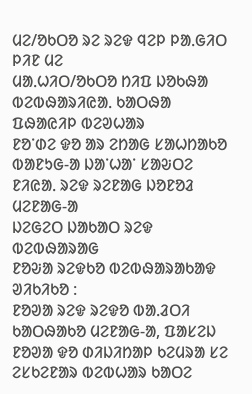ᱢᱮ/ᱚᱠᱛᱚ ᱨᱮ ᱨᱮᱫ ᱧᱮᱞ ᱞᱟᱹᱜᱤᱛ ᱞᱤᱱ ᱢᱮ
ᱢᱟᱹᱦᱤᱛ/ᱚᱠᱛᱚ ᱴᱤᱯ ᱡᱚᱠᱷᱟ ᱵᱮᱵᱷᱟᱨᱤᱭᱟᱹ ᱠᱟᱛᱷᱟ
ᱯᱷᱟᱭᱤᱞ ᱵᱮᱣᱦᱟᱨ
ᱱᱚᱸᱰᱮ ᱫᱚ ᱟᱨ ᱮᱴᱟᱜ ᱥᱟᱦᱴᱟᱠᱚ ᱵᱟᱱᱩᱜ-ᱟ ᱡᱟᱸᱦᱟᱸ ᱥᱟᱶᱛᱮ ᱱᱤᱭᱟᱹ ᱨᱮᱫ ᱨᱮᱱᱟᱜ ᱡᱚᱱᱚᱲ ᱢᱮᱱᱟᱜ-ᱟ
ᱡᱮᱜᱮᱛ ᱡᱟᱠᱟᱛ ᱨᱮᱫ ᱵᱮᱵᱷᱟᱨᱟᱜ
ᱱᱚᱶᱟ ᱨᱮᱫᱠᱚ ᱵᱮᱵᱷᱟᱨᱟᱠᱟᱫ ᱣᱤᱠᱤᱠᱚ :
ᱱᱚᱣᱟ ᱨᱮᱫ ᱨᱮᱫᱚ ᱵᱟᱹᱲᱛᱤ ᱠᱟᱛᱷᱟᱠᱚ ᱢᱮᱱᱟᱜ-ᱟ, ᱯᱟᱥᱮᱡ ᱱᱚᱣᱟ ᱫᱚ ᱰᱤᱡᱤᱴᱟᱞ ᱠᱮᱢᱨᱟ ᱥᱮ ᱮᱥᱠᱮᱱᱟᱨ ᱵᱮᱵᱦᱟᱨ ᱠᱟᱛᱮ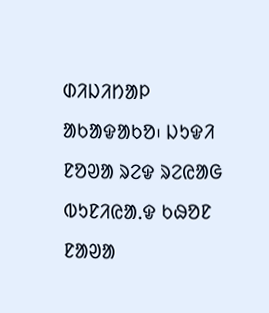ᱰᱤᱡᱤᱴᱟᱞ ᱟᱠᱟᱫᱟᱠᱚ᱾ ᱡᱩᱫᱤ ᱱᱚᱣᱟ ᱨᱮᱫ ᱨᱮᱭᱟᱜ ᱵᱩᱱᱤᱭᱟᱹᱫ ᱠᱷᱚᱱ ᱱᱟᱣᱟ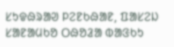ᱥᱩᱫᱷᱨᱟᱣ ᱞᱮᱱᱠᱷᱟᱱ, ᱯᱟᱥᱮᱡ ᱥᱟᱱᱟᱢᱠᱚ ᱛᱷᱚᱲᱟ ᱵᱟᱝᱠᱩ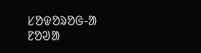ᱥᱚᱫᱚᱨᱚᱜ-ᱟ ᱱᱚᱣᱟ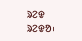ᱨᱮᱫ ᱨᱮᱫᱚ᱾